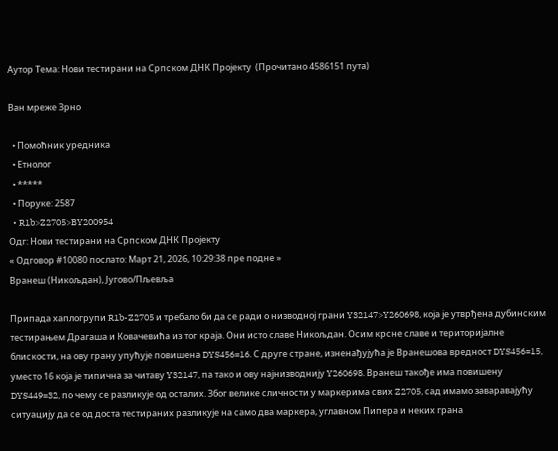Аутор Тема: Нови тестирани на Српском ДНК Пројекту  (Прочитано 4586151 пута)

Ван мреже Зрно

  • Помоћник уредника
  • Етнолог
  • *****
  • Поруке: 2587
  • R1b>Z2705>BY200954
Одг: Нови тестирани на Српском ДНК Пројекту
« Одговор #10080 послато: Март 21, 2026, 10:29:38 пре подне »
Вранеш (Никољдан), Југово/Пљевља

Припада хаплогрупи R1b-Z2705 и требало би да се ради о низводној грани Y32147>Y260698, која је утврђена дубинским тестирањем Драгаша и Ковачевића из тог краја. Они исто славе Никољдан. Осим крсне славе и територијалне блискости, на ову грану упућује повишена DYS456=16. С друге стране, изненађујућа је Вранешова вредност DYS456=15, уместо 16 која је типична за читаву Y32147, па тако и ову најнизводнију Y260698. Вранеш такође има повишену DYS449=32, по чему се разликује од осталих. Због велике сличности у маркерима свих Z2705, сад имамо заваравајућу ситуацију да се од доста тестираних разликује на само два маркера, углавном Пипера и неких грана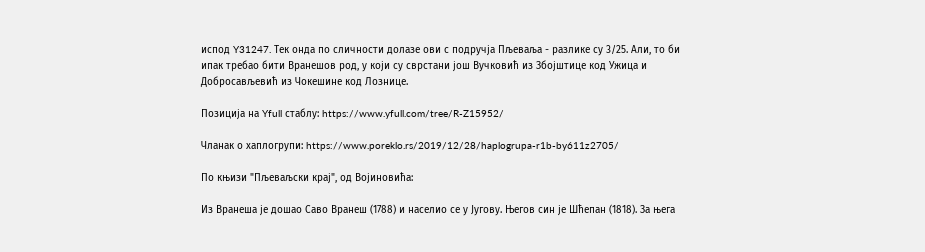испод Y31247. Тек онда по сличности долазе ови с подручја Пљеваља - разлике су 3/25. Али, то би ипак требао бити Вранешов род, у који су сврстани још Вучковић из Збојштице код Ужица и Добросављевић из Чокешине код Лознице.

Позиција на Yfull стаблу: https://www.yfull.com/tree/R-Z15952/

Чланак о хаплогрупи: https://www.poreklo.rs/2019/12/28/haplogrupa-r1b-by611z2705/

По књизи "Пљеваљски крај", од Војиновића:

Из Вранеша је дошао Саво Вранеш (1788) и населио се у Југову. Његов син је Шћепан (1818). За њега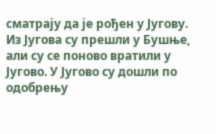сматрају да је рођен у Југову. Из Југова су прешли у Бушње, али су се поново вратили у Југово. У Југово су дошли по одобрењу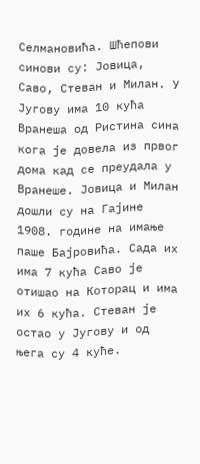Селмановића. Шћепови синови су: Јовица, Саво, Стеван и Милан. У Југову има 10 кућа Вранеша од Ристина сина кога је довела из првог дома кад се преудала у Вранеше. Јовица и Милан дошли су на Гајине 1908. године на имање паше Бајровића. Сада их има 7 кућа Саво је отишао на Которац и има их 6 кућа. Стеван је остао у Југову и од њега су 4 куће.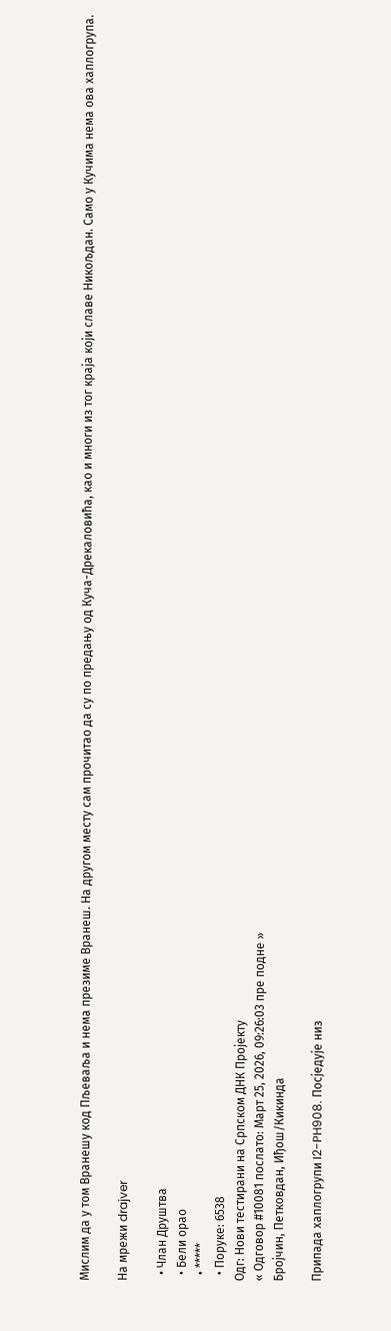Мислим да у том Вранешу код Пљеваља и нема презиме Вранеш. На другом месту сам прочитао да су по предању од Куча-Дрекаловића, као и многи из тог краја који славе Никољдан. Само у Кучима нема ова хаплогрупа.

На мрежи drajver

  • Члан Друштва
  • Бели орао
  • *****
  • Поруке: 6538
Одг: Нови тестирани на Српском ДНК Пројекту
« Одговор #10081 послато: Март 25, 2026, 09:26:03 пре подне »
Бројчин, Петковдан, Иђош/Кикинда

Припада хаплогрупи I2-PH908. Посједује низ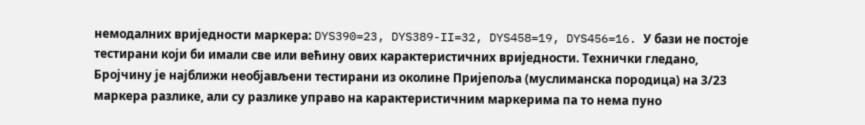немодалних вриједности маркера: DYS390=23, DYS389-II=32, DYS458=19, DYS456=16. У бази не постоје тестирани који би имали све или већину ових карактеристичних вриједности. Технички гледано, Бројчину је најближи необјављени тестирани из околине Пријепоља (муслиманска породица) на 3/23 маркера разлике, али су разлике управо на карактеристичним маркерима па то нема пуно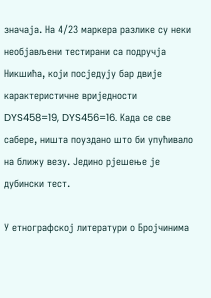значаја. На 4/23 маркера разлике су неки необјављени тестирани са подручја Никшића, који посједују бар двије карактеристичне вриједности DYS458=19, DYS456=16. Када се све сабере, ништа поуздано што би упућивало на ближу везу. Једино рјешење је дубински тест.

У етнографској литератури о Бројчинима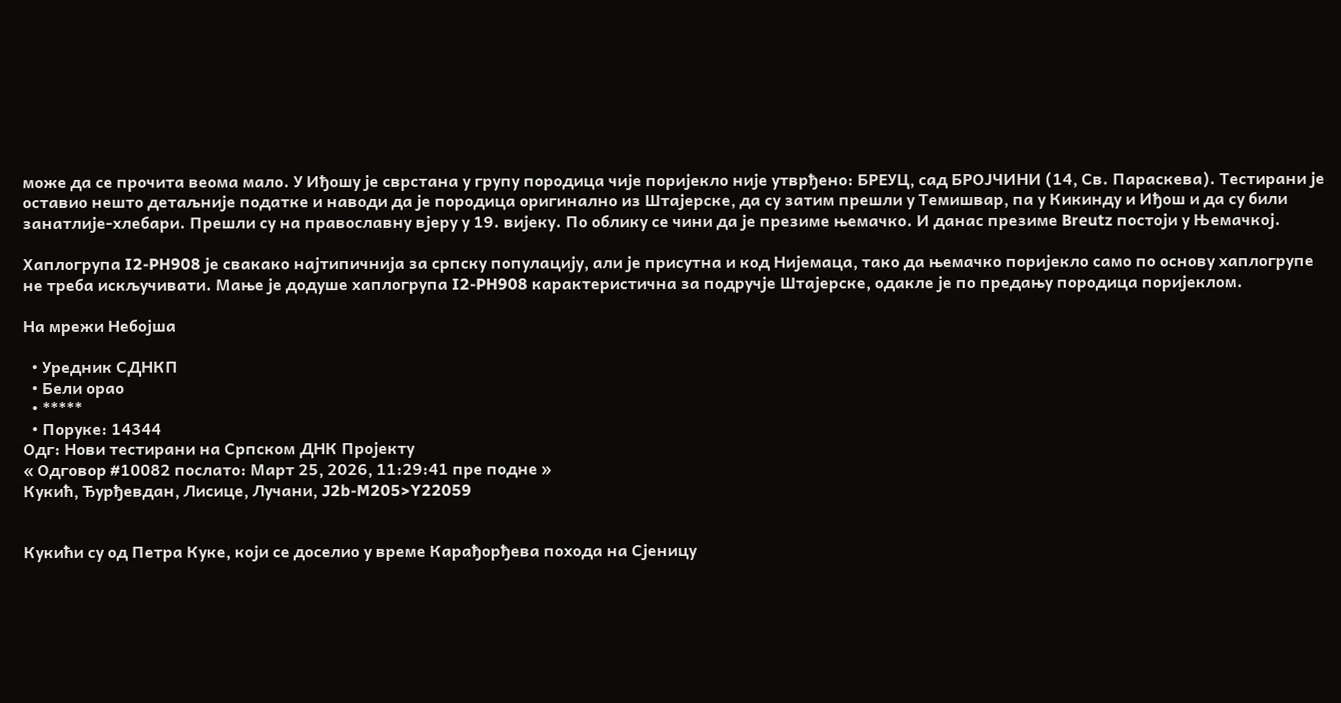може да се прочита веома мало. У Иђошу је сврстана у групу породица чије поријекло није утврђено: БРЕУЦ, сад БРОЈЧИНИ (14, Св. Параскева). Тестирани је оставио нешто детаљније податке и наводи да је породица оригинално из Штајерске, да су затим прешли у Темишвар, па у Кикинду и Иђош и да су били занатлије-хлебари. Прешли су на православну вјеру у 19. вијеку. По облику се чини да је презиме њемачко. И данас презиме Breutz постоји у Њемачкој.

Хаплогрупа I2-PH908 је свакако најтипичнија за српску популацију, али је присутна и код Нијемаца, тако да њемачко поријекло само по основу хаплогрупе не треба искључивати. Мање је додуше хаплогрупа I2-PH908 карактеристична за подручје Штајерске, одакле је по предању породица поријеклом.

На мрежи Небојша

  • Уредник СДНКП
  • Бели орао
  • *****
  • Поруке: 14344
Одг: Нови тестирани на Српском ДНК Пројекту
« Одговор #10082 послато: Март 25, 2026, 11:29:41 пре подне »
Кукић, Ђурђевдан, Лисице, Лучани, J2b-M205>Y22059


Кукићи су од Петра Куке, који се доселио у време Карађорђева похода на Сјеницу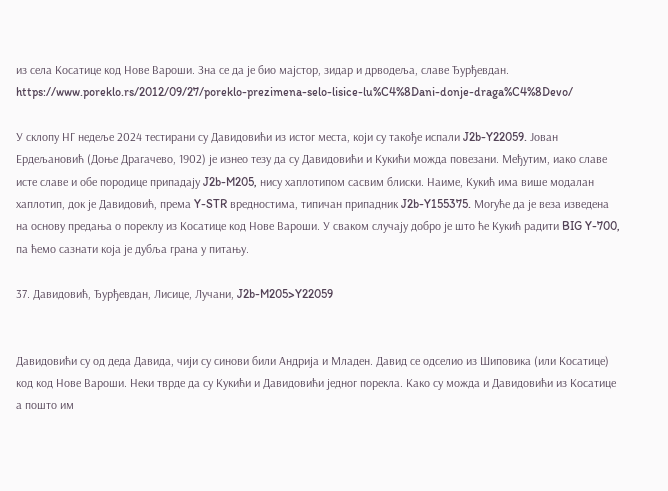из села Косатице код Нове Вароши. Зна се да је био мајстор, зидар и дрводеља, славе Ђурђевдан.
https://www.poreklo.rs/2012/09/27/poreklo-prezimena-selo-lisice-lu%C4%8Dani-donje-draga%C4%8Devo/

У склопу НГ недеље 2024 тестирани су Давидовићи из истог места, који су такође испали J2b-Y22059. Јован Ердељановић (Доње Драгачево, 1902) је изнео тезу да су Давидовићи и Кукићи можда повезани. Међутим, иако славе исте славе и обе породице припадају J2b-M205, нису хаплотипом сасвим блиски. Наиме, Кукић има више модалан хаплотип, док је Давидовић, према Y-STR вредностима, типичан припадник J2b-Y155375. Могуће да је веза изведена на основу предања о пореклу из Косатице код Нове Вароши. У сваком случају добро је што ће Кукић радити BIG Y-700, па ћемо сазнати која је дубља грана у питању.

37. Давидовић, Ђурђевдан, Лисице, Лучани, J2b-M205>Y22059


Давидовићи су од деда Давида, чији су синови били Андрија и Младен. Давид се одселио из Шиповика (или Косатице) код код Нове Вароши. Неки тврде да су Кукићи и Давидовићи једног порекла. Како су можда и Давидовићи из Косатице а пошто им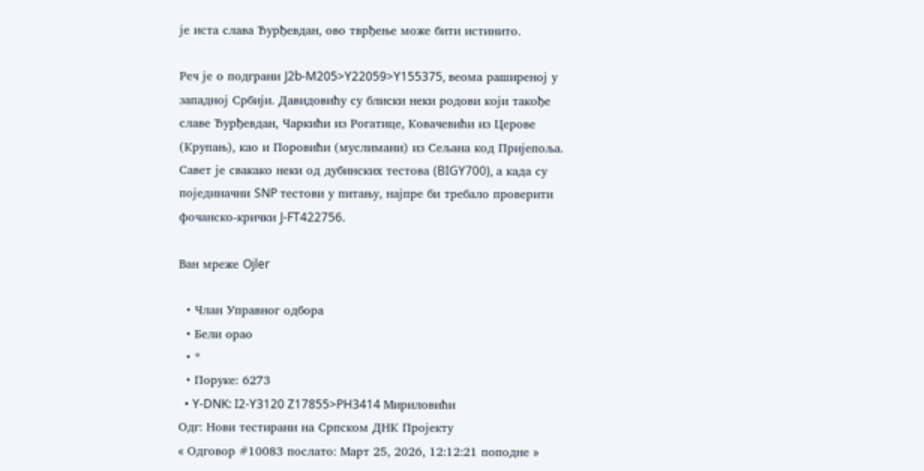је иста слава Ђурђевдан, ово тврђење може бити истинито.

Реч је о подграни J2b-M205>Y22059>Y155375, веома раширеној у западној Србији. Давидовићу су блиски неки родови који такође славе Ђурђевдан, Чаркићи из Рогатице, Ковачевићи из Церове (Крупањ), као и Поровићи (муслимани) из Сељана код Пријепоља. Савет је свакако неки од дубинских тестова (BIGY700), а када су појединачни SNP тестови у питању, најпре би требало проверити фочанско-крички J-FT422756.

Ван мреже Ojler

  • Члан Управног одбора
  • Бели орао
  • *
  • Поруке: 6273
  • Y-DNK: I2-Y3120 Z17855>PH3414 Мириловићи
Одг: Нови тестирани на Српском ДНК Пројекту
« Одговор #10083 послато: Март 25, 2026, 12:12:21 поподне »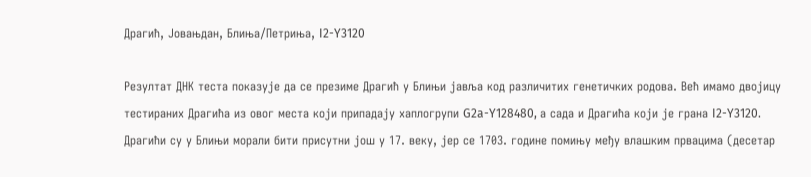Драгић, Јовањдан, Блиња/Петриња, I2-Y3120

Резултат ДНК теста показује да се презиме Драгић у Блињи јавља код различитих генетичких родова. Већ имамо двојицу тестираних Драгића из овог места који припадају хаплогрупи G2a-Y128480, а сада и Драгића који је грана I2-Y3120. Драгићи су у Блињи морали бити присутни још у 17. веку, јер се 1703. године помињу међу влашким првацима (десетар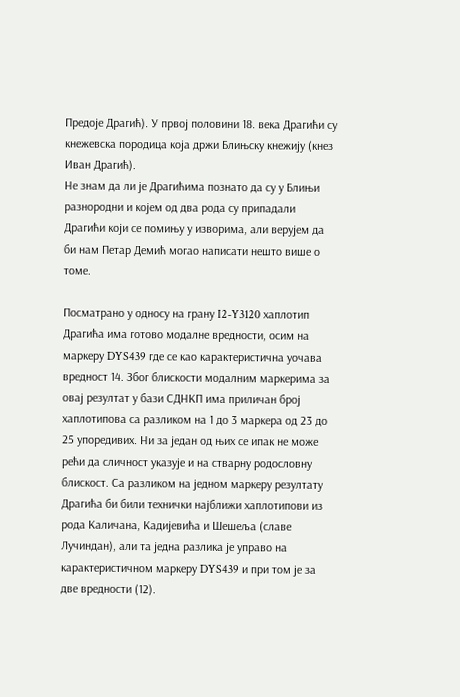Предоје Драгић). У првој половини 18. века Драгићи су кнежевска породица која држи Блињску кнежију (кнез Иван Драгић).
Не знам да ли је Драгићима познато да су у Блињи разнородни и којем од два рода су припадали Драгићи који се помињу у изворима, али верујем да би нам Петар Демић могао написати нешто више о томе.

Посматрано у односу на грану I2-Y3120 хаплотип Драгића има готово модалне вредности, осим на маркеру DYS439 где се као карактеристична уочава вредност 14. Због блискости модалним маркерима за овај резултат у бази СДНКП има приличан број хаплотипова са разликом на 1 до 3 маркера од 23 до 25 упоредивих. Ни за један од њих се ипак не може рећи да сличност указује и на стварну родословну блискост. Са разликом на једном маркеру резултату Драгића би били технички најближи хаплотипови из рода Каличана, Кадијевића и Шешеља (славе Лучиндан), али та једна разлика је управо на карактеристичном маркеру DYS439 и при том је за двe вредности (12).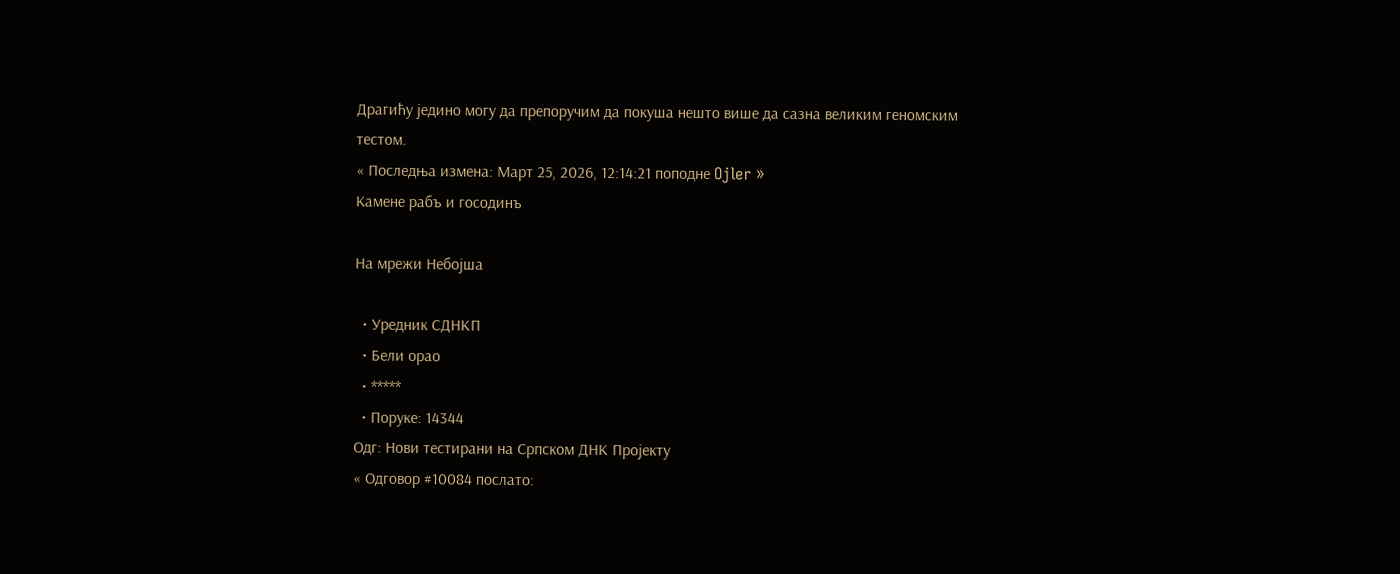Драгићу једино могу да препоручим да покуша нешто више да сазна великим геномским тестом.
« Последња измена: Март 25, 2026, 12:14:21 поподне Ojler »
Kамене рабъ и госодинъ

На мрежи Небојша

  • Уредник СДНКП
  • Бели орао
  • *****
  • Поруке: 14344
Одг: Нови тестирани на Српском ДНК Пројекту
« Одговор #10084 послато: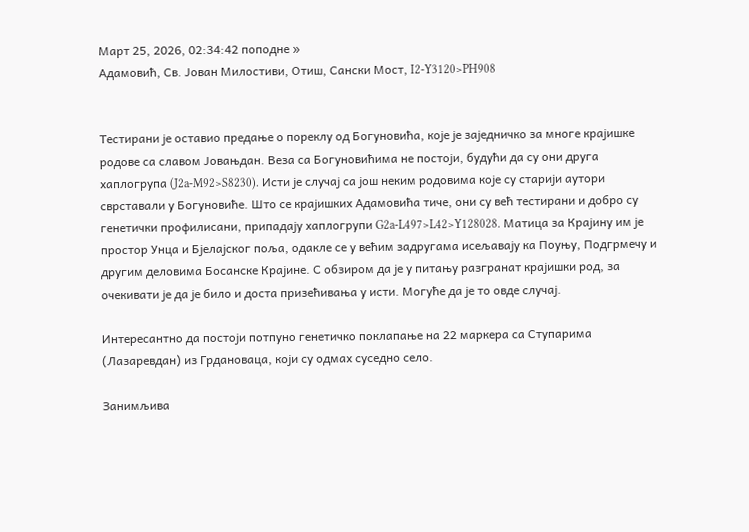Март 25, 2026, 02:34:42 поподне »
Адамовић, Св. Јован Милостиви, Отиш, Сански Мост, I2-Y3120>PH908


Тестирани је оставио предање о пореклу од Богуновића, које је заједничко за многе крајишке родове са славом Јовањдан. Веза са Богуновићима не постоји, будући да су они друга хаплогрупа (J2a-M92>S8230). Исти је случај са још неким родовима које су старији аутори сврставали у Богуновиће. Што се крајишких Адамовића тиче, они су већ тестирани и добро су генетички профилисани, припадају хаплогрупи G2a-L497>L42>Y128028. Матица за Крајину им је простор Унца и Бјелајског поља, одакле се у већим задругама исељавају ка Поуњу, Подгрмечу и другим деловима Босанске Крајине. С обзиром да је у питању разгранат крајишки род, за очекивати је да је било и доста призећивања у исти. Могуће да је то овде случај.

Интересантно да постоји потпуно генетичко поклапање на 22 маркера са Ступарима (Лазаревдан) из Грдановаца, који су одмах суседно село.

Занимљива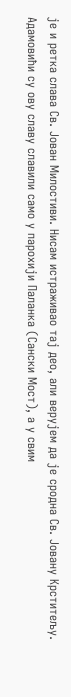је и ретка слава Св. Јован Милостиви. Нисам истраживао тај део, али верујем да је сродна Св. Јовану Крститељу. Адамовићи су ову славу славили само у парохији Паланка (Сански Мост), а у свим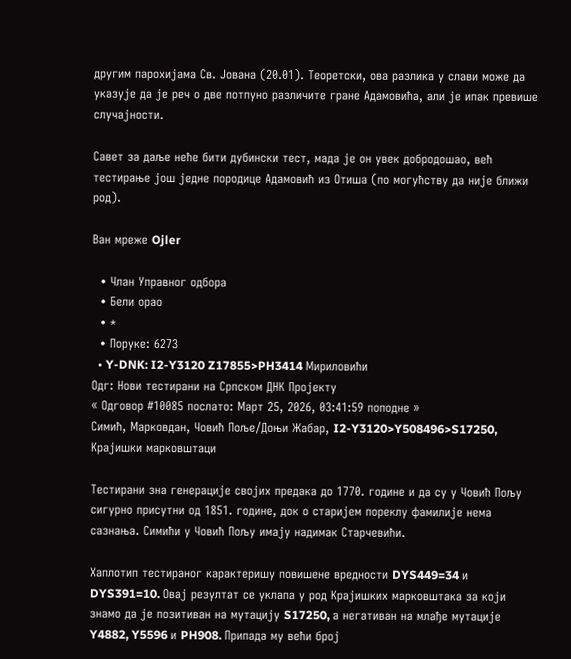другим парохијама Св. Јована (20.01). Теоретски, ова разлика у слави може да указује да је реч о две потпуно различите гране Адамовића, али је ипак превише случајности.

Савет за даље неће бити дубински тест, мада је он увек добродошао, већ тестирање још једне породице Адамовић из Отиша (по могућству да није ближи род).

Ван мреже Ojler

  • Члан Управног одбора
  • Бели орао
  • *
  • Поруке: 6273
  • Y-DNK: I2-Y3120 Z17855>PH3414 Мириловићи
Одг: Нови тестирани на Српском ДНК Пројекту
« Одговор #10085 послато: Март 25, 2026, 03:41:59 поподне »
Симић, Марковдан, Човић Поље/Доњи Жабар, I2-Y3120>Y508496>S17250, Крајишки марковштаци

Тестирани зна генерације својих предака до 1770. године и да су у Човић Пољу сигурно присутни од 1851. године, док о старијем пореклу фамилије нема сазнања. Симићи у Човић Пољу имају надимак Старчевићи.

Хаплотип тестираног карактеришу повишене вредности DYS449=34 и DYS391=10. Овај резултат се уклапа у род Крајишких марковштака за који знамо да је позитиван на мутацију S17250, а негативан на млађе мутације Y4882, Y5596 и PH908. Припада му већи број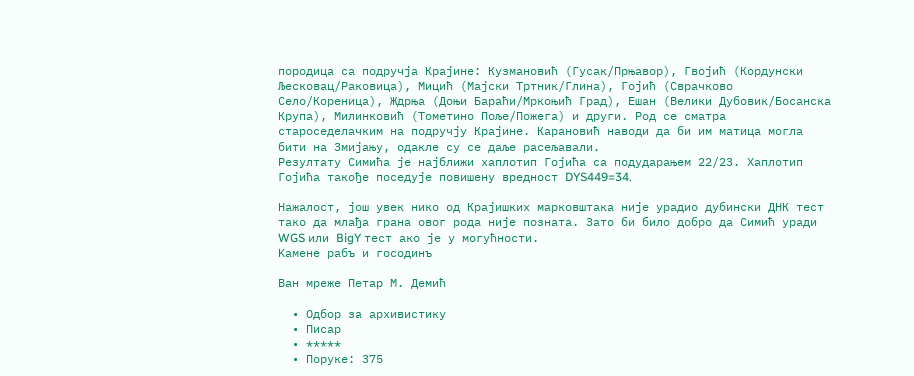породица са подручја Крајине: Кузмановић (Гусак/Прњавор), Гвојић (Кордунски Љесковац/Раковица), Мицић (Мајски Тртник/Глина), Гојић (Сврачково Село/Кореница), Ждрња (Доњи Бараћи/Мркоњић Град), Ешан (Велики Дубовик/Босанска Крупа), Милинковић (Тометино Поље/Пожега) и други. Род се сматра староседелачким на подручју Крајине. Карановић наводи да би им матица могла бити на Змијању, одакле су се даље расељавали.
Резултату Симића је најближи хаплотип Гојића са подударањем 22/23. Хаплотип Гојића такође поседује повишену вредност DYS449=34.

Нажалост, још увек нико од Крајишких марковштака није урадио дубински ДНК тест тако да млађа грана овог рода није позната. Зато би било добро да Симић уради WGS или BigY тест ако је у могућности.
Kамене рабъ и госодинъ

Ван мреже Петар М. Демић

  • Одбор за архивистику
  • Писар
  • *****
  • Поруке: 375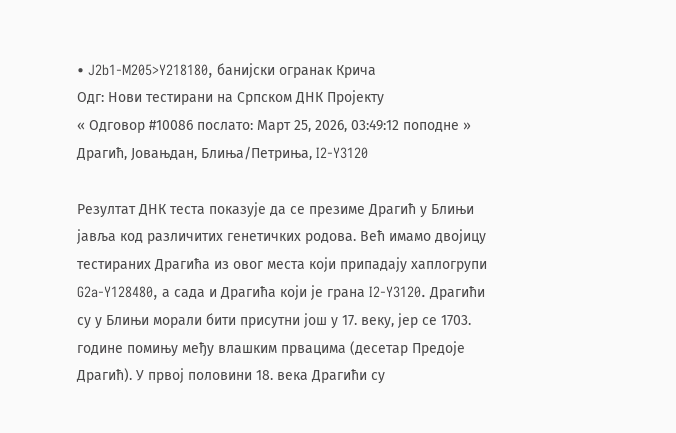• J2b1-M205>Y218180, банијски огранак Крича
Одг: Нови тестирани на Српском ДНК Пројекту
« Одговор #10086 послато: Март 25, 2026, 03:49:12 поподне »
Драгић, Јовањдан, Блиња/Петриња, I2-Y3120

Резултат ДНК теста показује да се презиме Драгић у Блињи јавља код различитих генетичких родова. Већ имамо двојицу тестираних Драгића из овог места који припадају хаплогрупи G2a-Y128480, а сада и Драгића који је грана I2-Y3120. Драгићи су у Блињи морали бити присутни још у 17. веку, јер се 1703. године помињу међу влашким првацима (десетар Предоје Драгић). У првој половини 18. века Драгићи су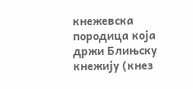кнежевска породица која држи Блињску кнежију (кнез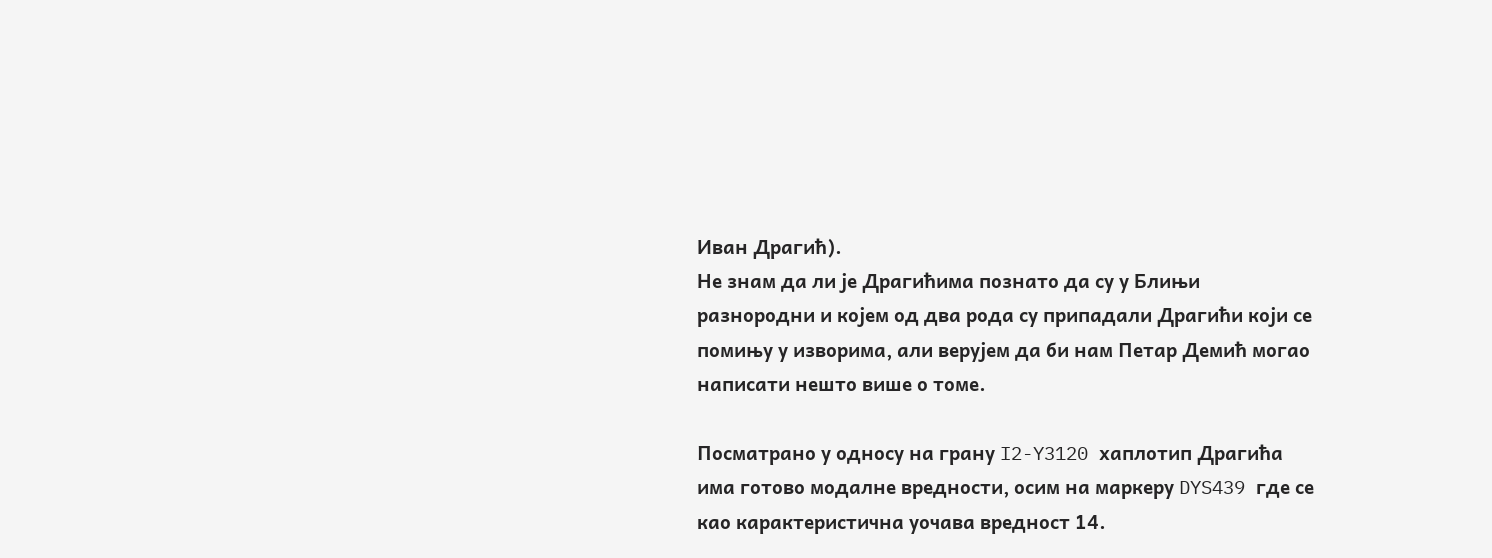Иван Драгић).
Не знам да ли је Драгићима познато да су у Блињи разнородни и којем од два рода су припадали Драгићи који се помињу у изворима, али верујем да би нам Петар Демић могао написати нешто више о томе.

Посматрано у односу на грану I2-Y3120 хаплотип Драгића има готово модалне вредности, осим на маркеру DYS439 где се као карактеристична уочава вредност 14.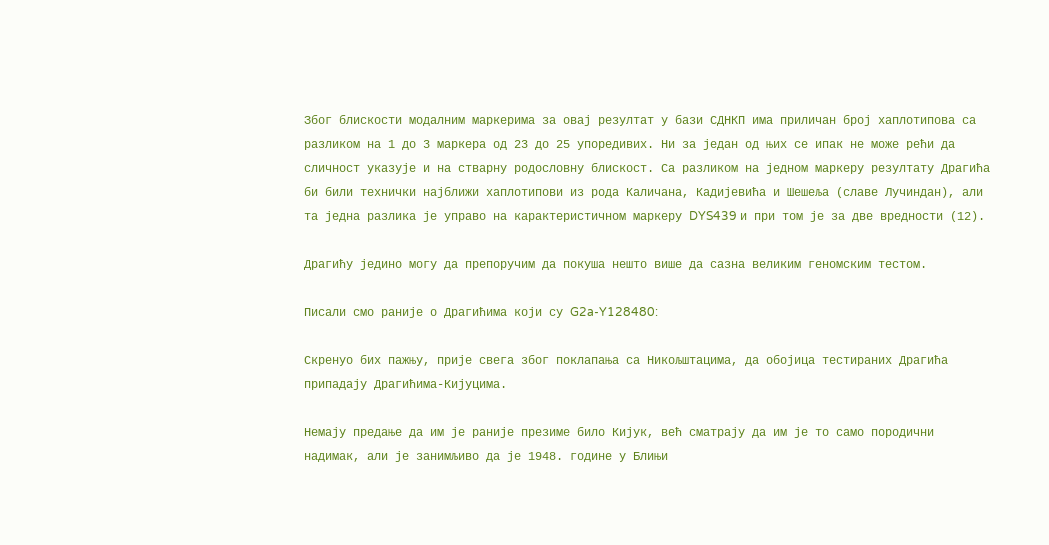Због блискости модалним маркерима за овај резултат у бази СДНКП има приличан број хаплотипова са разликом на 1 до 3 маркера од 23 до 25 упоредивих. Ни за један од њих се ипак не може рећи да сличност указује и на стварну родословну блискост. Са разликом на једном маркеру резултату Драгића би били технички најближи хаплотипови из рода Каличана, Кадијевића и Шешеља (славе Лучиндан), али та једна разлика је управо на карактеристичном маркеру DYS439 и при том је за двe вредности (12).

Драгићу једино могу да препоручим да покуша нешто више да сазна великим геномским тестом.

Писали смо раније о Драгићима који су G2a-Y128480:

Скренуо бих пажњу, прије свега због поклапања са Никољштацима, да обојица тестираних Драгића припадају Драгићима-Кијуцима.

Немају предање да им је раније презиме било Кијук, већ сматрају да им је то само породични надимак, али је занимљиво да је 1948. године у Блињи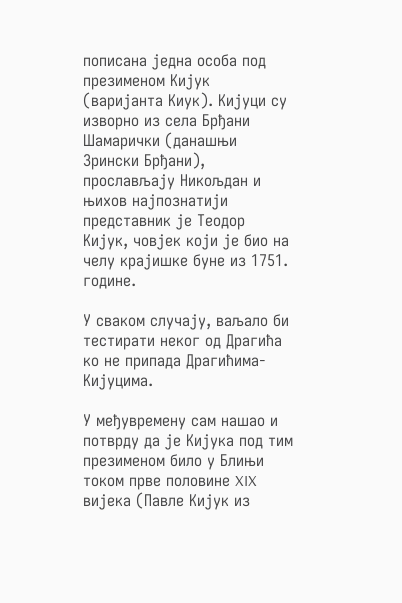пописана једна особа под презименом Кијук (варијанта Киук). Кијуци су изворно из села Брђани Шамарички (данашњи Зрински Брђани), прослављају Никољдан и њихов најпознатији представник је Теодор Кијук, човјек који је био на челу крајишке буне из 1751. године.

У сваком случају, ваљало би тестирати неког од Драгића ко не припада Драгићима-Кијуцима.

У међувремену сам нашао и потврду да је Кијука под тим презименом било у Блињи током прве половине XIX вијека (Павле Кијук из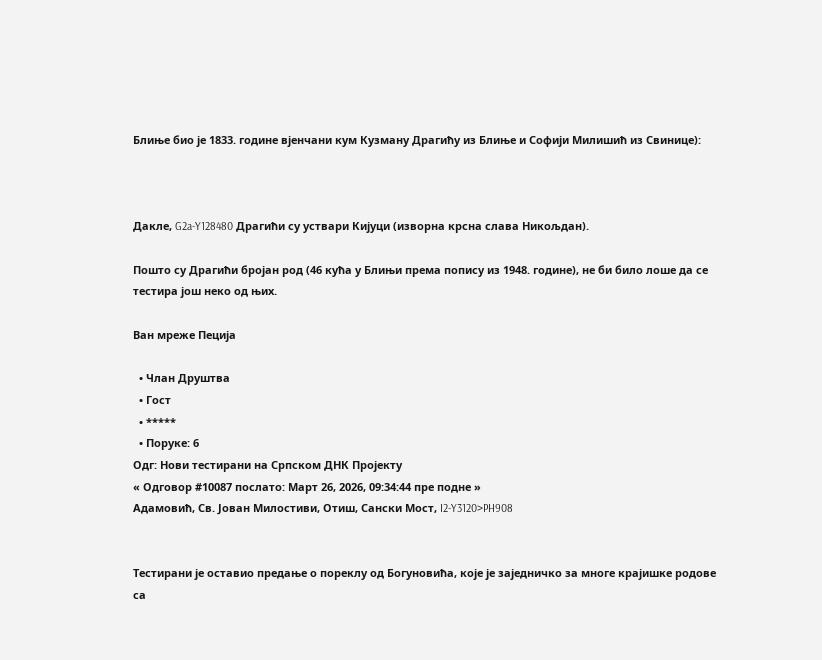Блиње био је 1833. године вјенчани кум Кузману Драгићу из Блиње и Софији Милишић из Свинице):



Дакле, G2a-Y128480 Драгићи су уствари Кијуци (изворна крсна слава Никољдан).

Пошто су Драгићи бројан род (46 кућа у Блињи према попису из 1948. године), не би било лоше да се тестира још неко од њих.

Ван мреже Пеција

  • Члан Друштва
  • Гост
  • *****
  • Поруке: 6
Одг: Нови тестирани на Српском ДНК Пројекту
« Одговор #10087 послато: Март 26, 2026, 09:34:44 пре подне »
Адамовић, Св. Јован Милостиви, Отиш, Сански Мост, I2-Y3120>PH908


Тестирани је оставио предање о пореклу од Богуновића, које је заједничко за многе крајишке родове са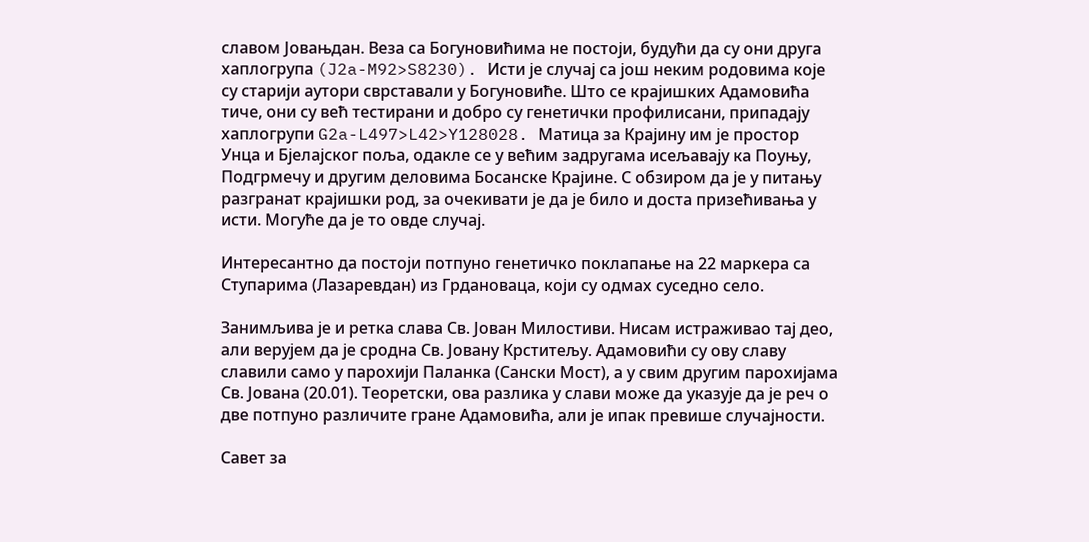славом Јовањдан. Веза са Богуновићима не постоји, будући да су они друга хаплогрупа (J2a-M92>S8230). Исти је случај са још неким родовима које су старији аутори сврставали у Богуновиће. Што се крајишких Адамовића тиче, они су већ тестирани и добро су генетички профилисани, припадају хаплогрупи G2a-L497>L42>Y128028. Матица за Крајину им је простор Унца и Бјелајског поља, одакле се у већим задругама исељавају ка Поуњу, Подгрмечу и другим деловима Босанске Крајине. С обзиром да је у питању разгранат крајишки род, за очекивати је да је било и доста призећивања у исти. Могуће да је то овде случај.

Интересантно да постоји потпуно генетичко поклапање на 22 маркера са Ступарима (Лазаревдан) из Грдановаца, који су одмах суседно село.

Занимљива је и ретка слава Св. Јован Милостиви. Нисам истраживао тај део, али верујем да је сродна Св. Јовану Крститељу. Адамовићи су ову славу славили само у парохији Паланка (Сански Мост), а у свим другим парохијама Св. Јована (20.01). Теоретски, ова разлика у слави може да указује да је реч о две потпуно различите гране Адамовића, али је ипак превише случајности.

Савет за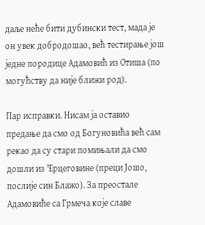даље неће бити дубински тест, мада је он увек добродошао, већ тестирање још једне породице Адамовић из Отиша (по могућству да није ближи род).

Пар исправки. Нисам ја оставио предање да смо од Богуновића већ сам рекао да су стари помињали да смо дошли из 'Ерцеговине (преци Јошо, послије син Блажо). За преостале Адамовиће са Грмеча које славе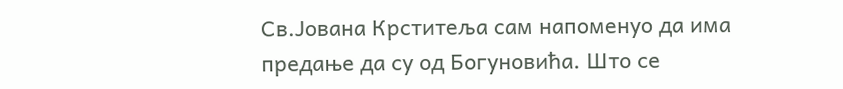Св.Јована Крститеља сам напоменуо да има предање да су од Богуновића. Што се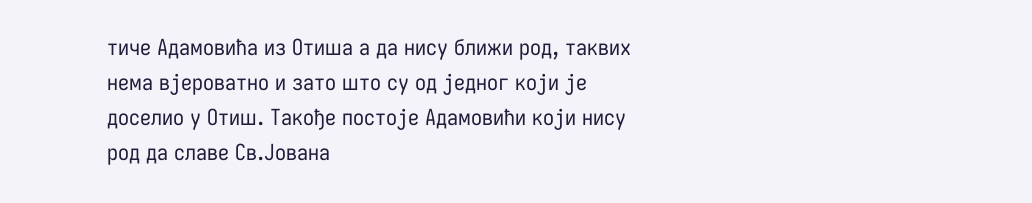тиче Адамовића из Отиша а да нису ближи род, таквих нема вјероватно и зато што су од једног који је доселио у Отиш. Такође постоје Адамовићи који нису род да славе Св.Јована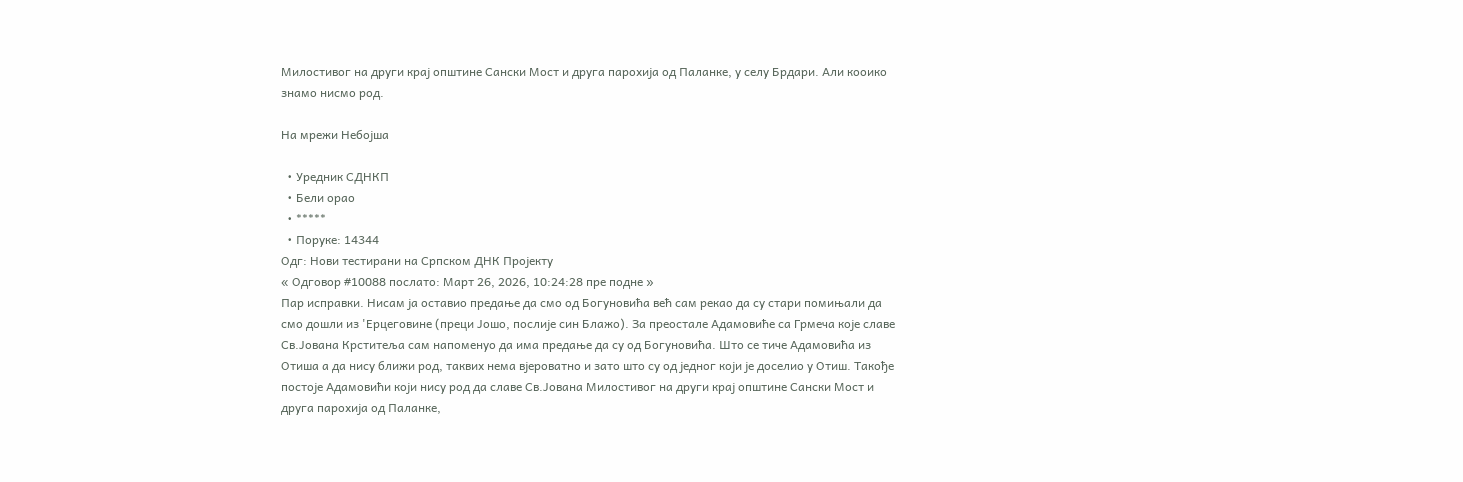Милостивог на други крај општине Сански Мост и друга парохија од Паланке, у селу Брдари. Али кооико знамо нисмо род.

На мрежи Небојша

  • Уредник СДНКП
  • Бели орао
  • *****
  • Поруке: 14344
Одг: Нови тестирани на Српском ДНК Пројекту
« Одговор #10088 послато: Март 26, 2026, 10:24:28 пре подне »
Пар исправки. Нисам ја оставио предање да смо од Богуновића већ сам рекао да су стари помињали да смо дошли из 'Ерцеговине (преци Јошо, послије син Блажо). За преостале Адамовиће са Грмеча које славе Св.Јована Крститеља сам напоменуо да има предање да су од Богуновића. Што се тиче Адамовића из Отиша а да нису ближи род, таквих нема вјероватно и зато што су од једног који је доселио у Отиш. Такође постоје Адамовићи који нису род да славе Св.Јована Милостивог на други крај општине Сански Мост и друга парохија од Паланке,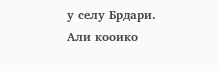у селу Брдари. Али кооико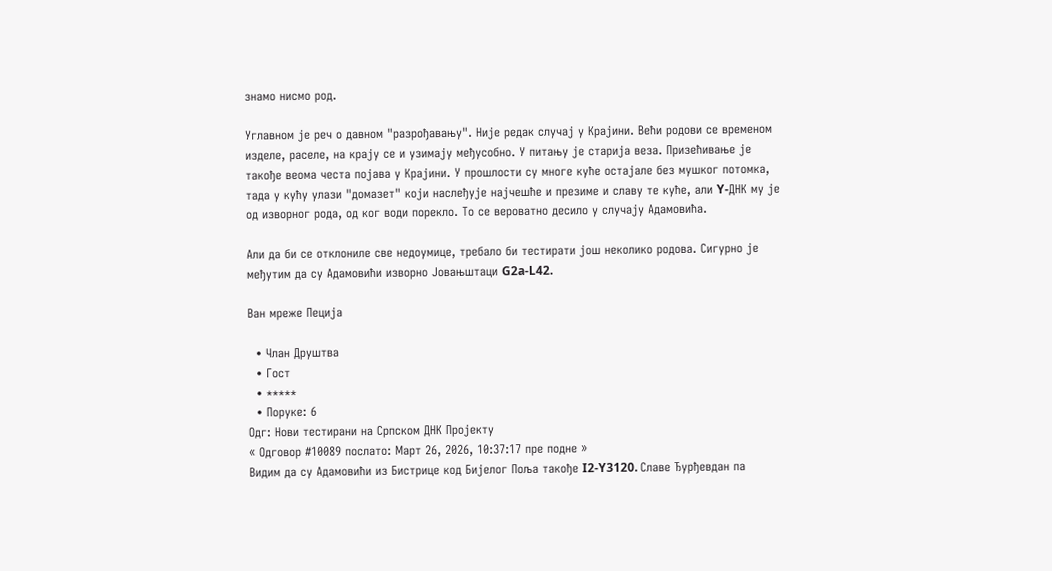знамо нисмо род.

Углавном је реч о давном "разрођавању". Није редак случај у Крајини. Већи родови се временом изделе, раселе, на крају се и узимају међусобно. У питању је старија веза. Призећивање је такође веома честа појава у Крајини. У прошлости су многе куће остајале без мушког потомка, тада у кућу улази "домазет" који наслеђује најчешће и презиме и славу те куће, али Y-ДНК му је од изворног рода, од ког води порекло. То се вероватно десило у случају Адамовића.

Али да би се отклониле све недоумице, требало би тестирати још неколико родова. Сигурно је међутим да су Адамовићи изворно Јовањштаци G2a-L42.

Ван мреже Пеција

  • Члан Друштва
  • Гост
  • *****
  • Поруке: 6
Одг: Нови тестирани на Српском ДНК Пројекту
« Одговор #10089 послато: Март 26, 2026, 10:37:17 пре подне »
Видим да су Адамовићи из Бистрице код Бијелог Поља такође I2-Y3120. Славе Ђурђевдан па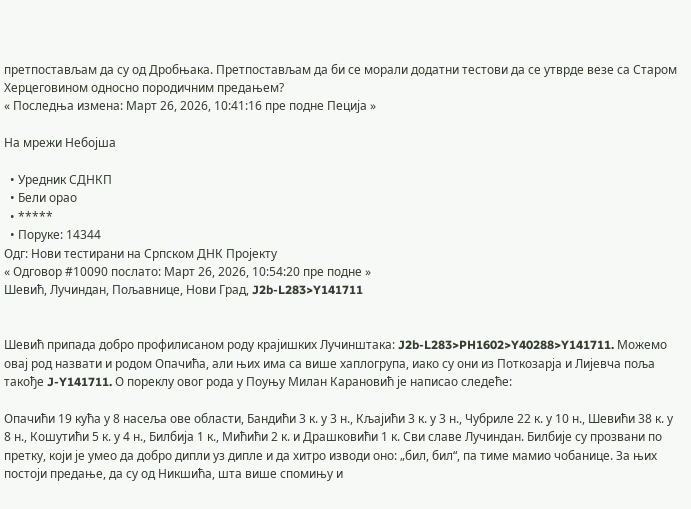претпостављам да су од Дробњака. Претпостављам да би се морали додатни тестови да се утврде везе са Старом Херцеговином односно породичним предањем?
« Последња измена: Март 26, 2026, 10:41:16 пре подне Пеција »

На мрежи Небојша

  • Уредник СДНКП
  • Бели орао
  • *****
  • Поруке: 14344
Одг: Нови тестирани на Српском ДНК Пројекту
« Одговор #10090 послато: Март 26, 2026, 10:54:20 пре подне »
Шевић, Лучиндан, Пољавнице, Нови Град, J2b-L283>Y141711


Шевић припада добро профилисаном роду крајишких Лучинштака: J2b-L283>PH1602>Y40288>Y141711. Можемо овај род назвати и родом Опачића, али њих има са више хаплогрупа, иако су они из Поткозарја и Лијевча поља такође J-Y141711. О пореклу овог рода у Поуњу Милан Карановић је написао следеће:

Опачићи 19 кућа у 8 насеља ове области, Бандићи 3 к. у 3 н., Кљајићи 3 к. у 3 н., Чубриле 22 к. у 10 н., Шевићи 38 к. у 8 н., Кошутићи 5 к. у 4 н., Билбија 1 к., Мићићи 2 к. и Драшковићи 1 к. Сви славе Лучиндан. Билбије су прозвани по претку, који је умео да добро дипли уз дипле и да хитро изводи оно: „бил, бил“, па тиме мамио чобанице. За њих постоји предање, да су од Никшића, шта више спомињу и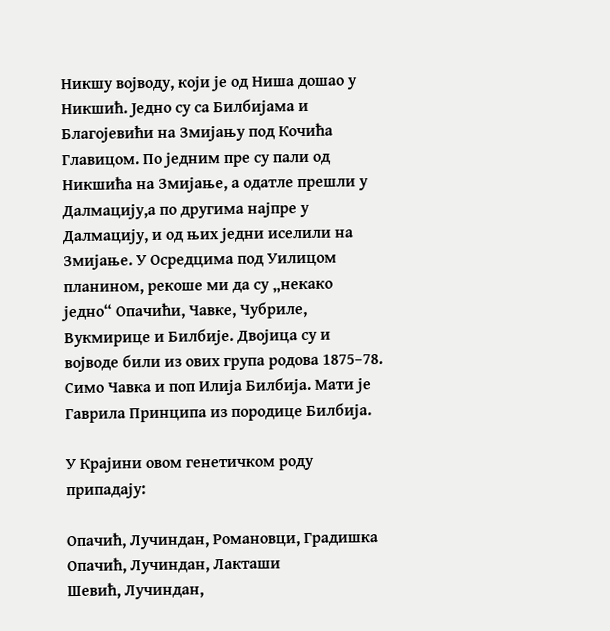Никшу војводу, који је од Ниша дошао у Никшић. Једно су са Билбијама и Благојевићи на Змијању под Кочића Главицом. По једним пре су пали од Никшића на Змијање, а одатле прешли у Далмацију,а по другима најпре у Далмацију, и од њих једни иселили на Змијање. У Осредцима под Уилицом планином, рекоше ми да су „некако једно“ Опачићи, Чавке, Чубриле, Вукмирице и Билбије. Двојица су и војводе били из ових група родова 1875–78. Симо Чавка и поп Илија Билбија. Мати је Гаврила Принципа из породице Билбија.

У Крајини овом генетичком роду припадају:

Опачић, Лучиндан, Романовци, Градишка
Опачић, Лучиндан, Лакташи
Шевић, Лучиндан,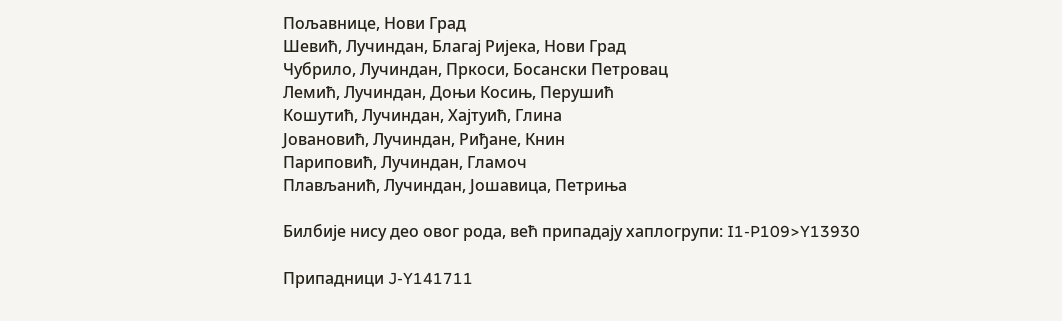Пољавнице, Нови Град
Шевић, Лучиндан, Благај Ријека, Нови Град
Чубрило, Лучиндан, Пркоси, Босански Петровац
Лемић, Лучиндан, Доњи Косињ, Перушић
Кошутић, Лучиндан, Хајтуић, Глина
Јовановић, Лучиндан, Риђане, Книн
Париповић, Лучиндан, Гламоч
Плављанић, Лучиндан, Јошавица, Петриња

Билбије нису део овог рода, већ припадају хаплогрупи: I1-P109>Y13930

Припадници J-Y141711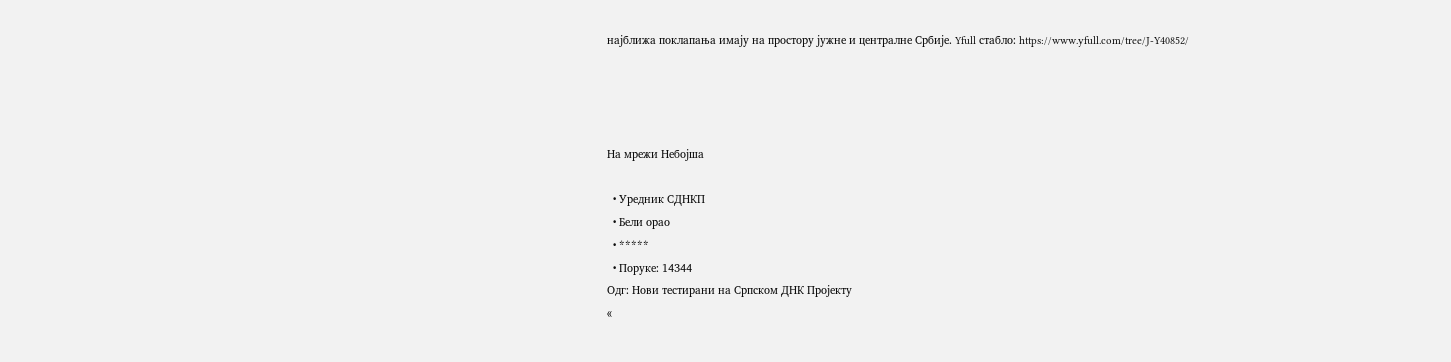најближа поклапања имају на простору јужне и централне Србије. Yfull стабло: https://www.yfull.com/tree/J-Y40852/




На мрежи Небојша

  • Уредник СДНКП
  • Бели орао
  • *****
  • Поруке: 14344
Одг: Нови тестирани на Српском ДНК Пројекту
«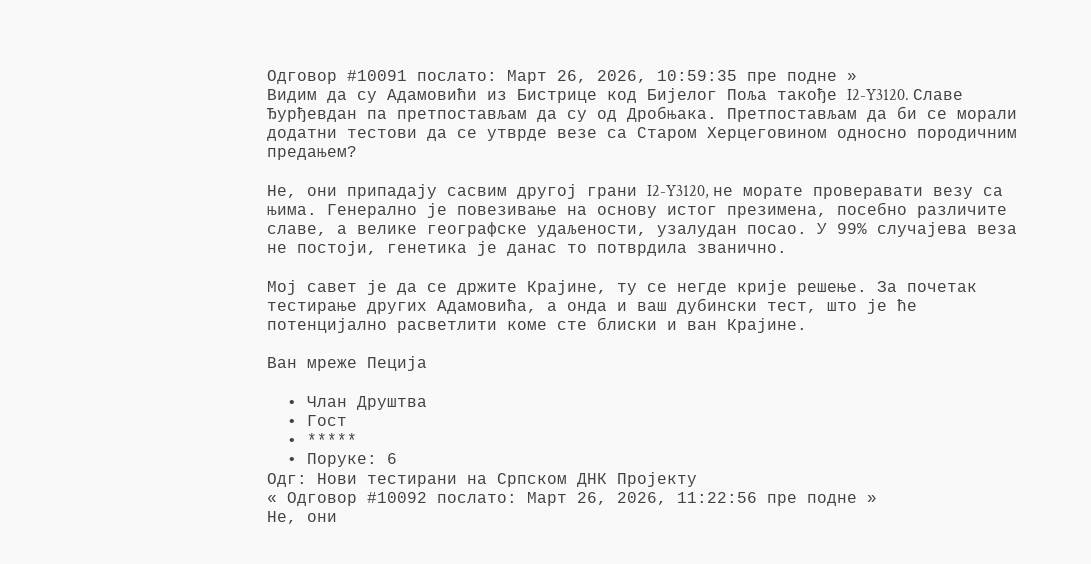Одговор #10091 послато: Март 26, 2026, 10:59:35 пре подне »
Видим да су Адамовићи из Бистрице код Бијелог Поља такође I2-Y3120. Славе Ђурђевдан па претпостављам да су од Дробњака. Претпостављам да би се морали додатни тестови да се утврде везе са Старом Херцеговином односно породичним предањем?

Не, они припадају сасвим другој грани I2-Y3120, не морате проверавати везу са њима. Генерално је повезивање на основу истог презимена, посебно различите славе, а велике географске удаљености, узалудан посао. У 99% случајева веза не постоји, генетика је данас то потврдила званично.

Мој савет је да се држите Крајине, ту се негде крије решење. За почетак тестирање других Адамовића, а онда и ваш дубински тест, што је ће потенцијално расветлити коме сте блиски и ван Крајине.

Ван мреже Пеција

  • Члан Друштва
  • Гост
  • *****
  • Поруке: 6
Одг: Нови тестирани на Српском ДНК Пројекту
« Одговор #10092 послато: Март 26, 2026, 11:22:56 пре подне »
Не, они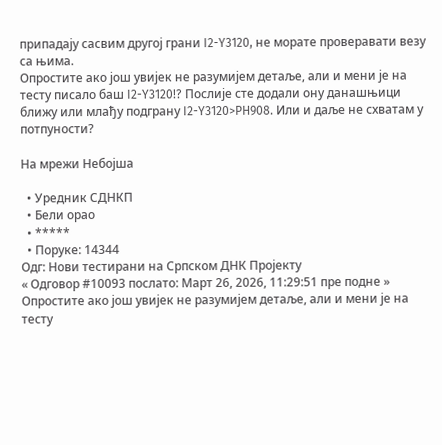припадају сасвим другој грани I2-Y3120, не морате проверавати везу са њима.
Опростите ако још увијек не разумијем детаље, али и мени је на тесту писало баш I2-Y3120!? Послије сте додали ону данашњици ближу или млађу подграну I2-Y3120>PH908. Или и даље не схватам у потпуности?

На мрежи Небојша

  • Уредник СДНКП
  • Бели орао
  • *****
  • Поруке: 14344
Одг: Нови тестирани на Српском ДНК Пројекту
« Одговор #10093 послато: Март 26, 2026, 11:29:51 пре подне »
Опростите ако још увијек не разумијем детаље, али и мени је на тесту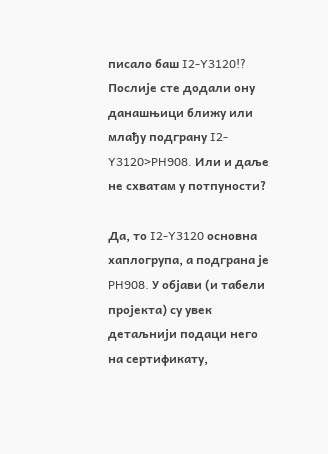писало баш I2-Y3120!? Послије сте додали ону данашњици ближу или млађу подграну I2-Y3120>PH908. Или и даље не схватам у потпуности?

Да, то I2-Y3120 основна хаплогрупа, а подграна је PH908. У објави (и табели пројекта) су увек детаљнији подаци него на сертификату,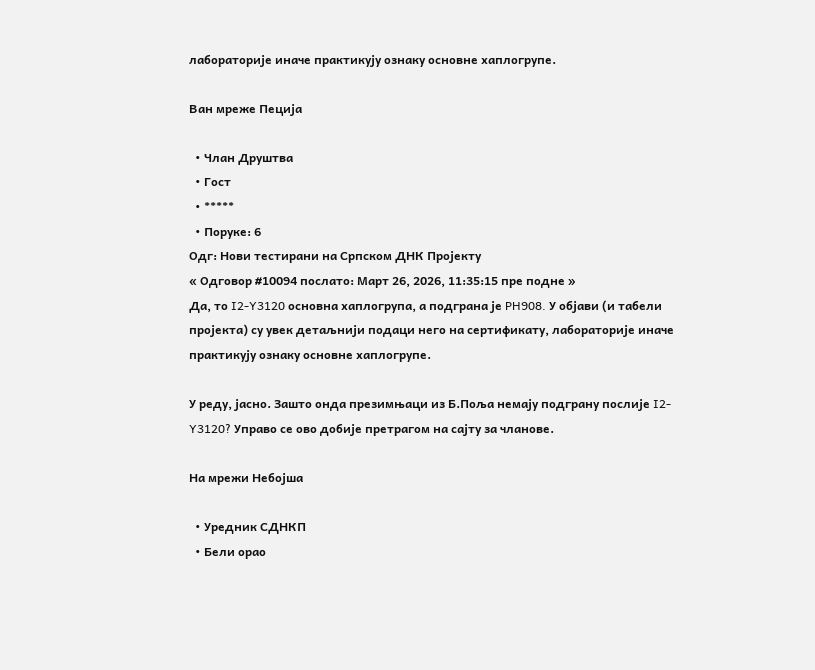лабораторије иначе практикују ознаку основне хаплогрупе.

Ван мреже Пеција

  • Члан Друштва
  • Гост
  • *****
  • Поруке: 6
Одг: Нови тестирани на Српском ДНК Пројекту
« Одговор #10094 послато: Март 26, 2026, 11:35:15 пре подне »
Да, то I2-Y3120 основна хаплогрупа, а подграна је PH908. У објави (и табели пројекта) су увек детаљнији подаци него на сертификату, лабораторије иначе практикују ознаку основне хаплогрупе.

У реду, јасно. Зашто онда презимњаци из Б.Поља немају подграну послије I2-Y3120? Управо се ово добије претрагом на сајту за чланове.

На мрежи Небојша

  • Уредник СДНКП
  • Бели орао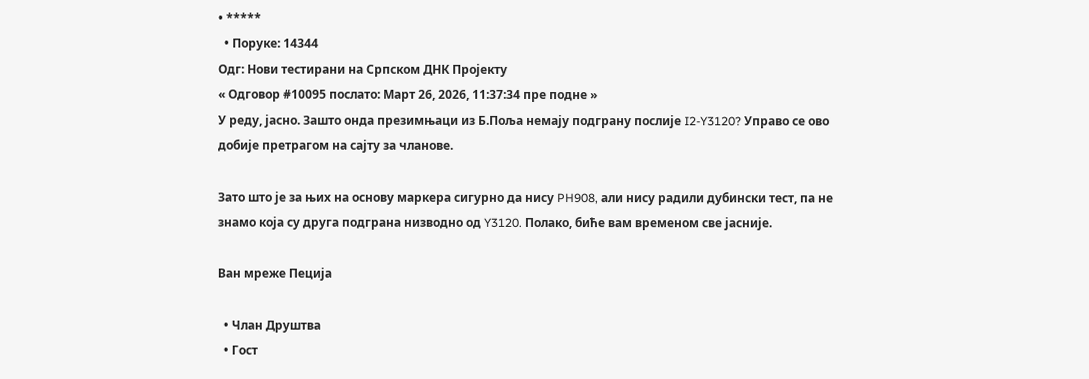• *****
  • Поруке: 14344
Одг: Нови тестирани на Српском ДНК Пројекту
« Одговор #10095 послато: Март 26, 2026, 11:37:34 пре подне »
У реду, јасно. Зашто онда презимњаци из Б.Поља немају подграну послије I2-Y3120? Управо се ово добије претрагом на сајту за чланове.

Зато што је за њих на основу маркера сигурно да нису PH908, али нису радили дубински тест, па не знамо која су друга подграна низводно од Y3120. Полако, биће вам временом све јасније.

Ван мреже Пеција

  • Члан Друштва
  • Гост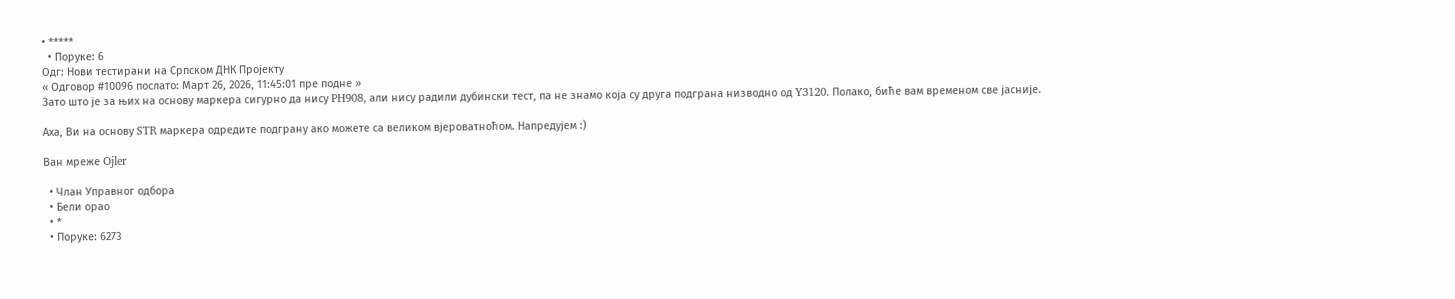• *****
  • Поруке: 6
Одг: Нови тестирани на Српском ДНК Пројекту
« Одговор #10096 послато: Март 26, 2026, 11:45:01 пре подне »
Зато што је за њих на основу маркера сигурно да нису PH908, али нису радили дубински тест, па не знамо која су друга подграна низводно од Y3120. Полако, биће вам временом све јасније.

Аха, Ви на основу STR маркера одредите подграну ако можете са великом вјероватноћом. Напредујем :)

Ван мреже Ojler

  • Члан Управног одбора
  • Бели орао
  • *
  • Поруке: 6273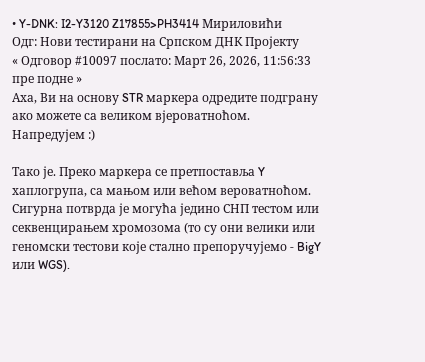• Y-DNK: I2-Y3120 Z17855>PH3414 Мириловићи
Одг: Нови тестирани на Српском ДНК Пројекту
« Одговор #10097 послато: Март 26, 2026, 11:56:33 пре подне »
Аха, Ви на основу STR маркера одредите подграну ако можете са великом вјероватноћом. Напредујем :)

Тако је. Преко маркера се претпоставља Y хаплогрупа, са мањом или већом вероватноћом. Сигурна потврда је могућа једино СНП тестом или секвенцирањем хромозома (то су они велики или геномски тестови које стално препоручујемо - BigY или WGS).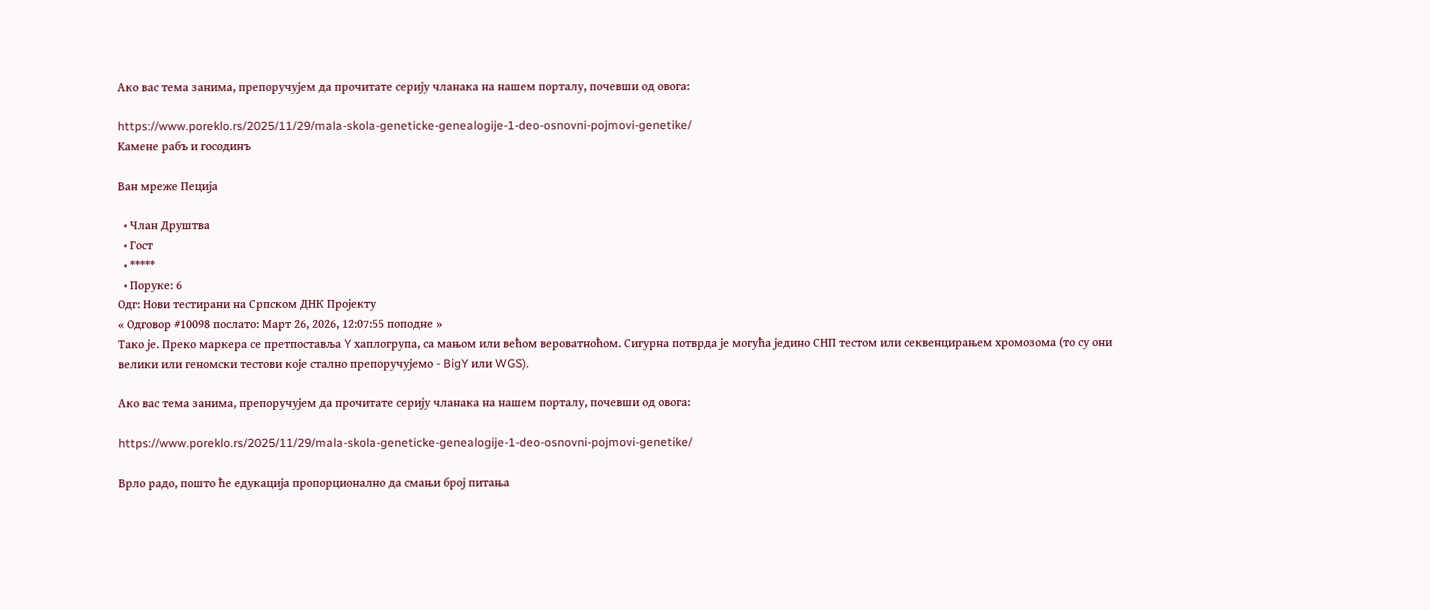Ако вас тема занима, препоручујем да прочитате серију чланака на нашем порталу, почевши од овога:

https://www.poreklo.rs/2025/11/29/mala-skola-geneticke-genealogije-1-deo-osnovni-pojmovi-genetike/
Kамене рабъ и госодинъ

Ван мреже Пеција

  • Члан Друштва
  • Гост
  • *****
  • Поруке: 6
Одг: Нови тестирани на Српском ДНК Пројекту
« Одговор #10098 послато: Март 26, 2026, 12:07:55 поподне »
Тако је. Преко маркера се претпоставља Y хаплогрупа, са мањом или већом вероватноћом. Сигурна потврда је могућа једино СНП тестом или секвенцирањем хромозома (то су они велики или геномски тестови које стално препоручујемо - BigY или WGS).

Ако вас тема занима, препоручујем да прочитате серију чланака на нашем порталу, почевши од овога:

https://www.poreklo.rs/2025/11/29/mala-skola-geneticke-genealogije-1-deo-osnovni-pojmovi-genetike/

Врло радо, пошто ће едукација пропорционално да смањи број питања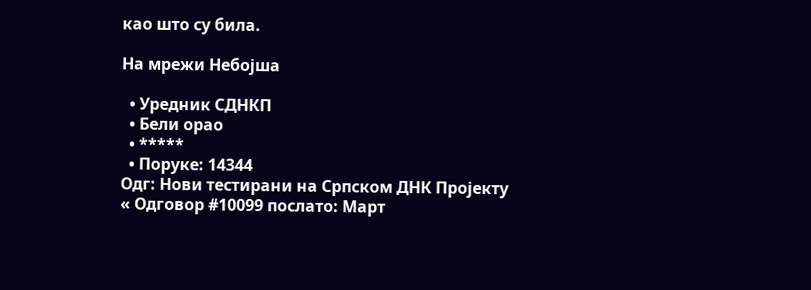као што су била.

На мрежи Небојша

  • Уредник СДНКП
  • Бели орао
  • *****
  • Поруке: 14344
Одг: Нови тестирани на Српском ДНК Пројекту
« Одговор #10099 послато: Март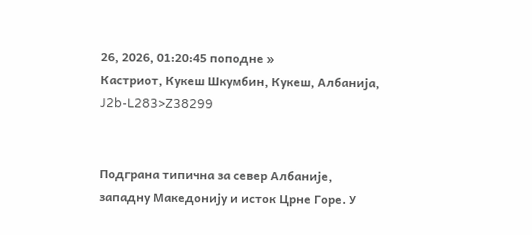26, 2026, 01:20:45 поподне »
Кастриот, Кукеш Шкумбин, Кукеш, Албанија, J2b-L283>Z38299


Подграна типична за север Албаније, западну Македонију и исток Црне Горе. У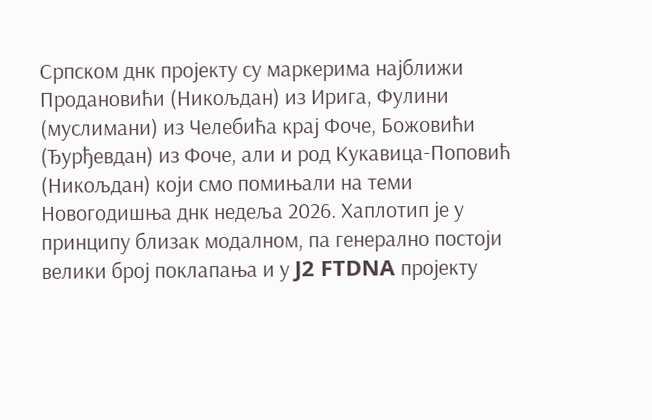Српском днк пројекту су маркерима најближи Продановићи (Никољдан) из Ирига, Фулини (муслимани) из Челебића крај Фоче, Божовићи (Ђурђевдан) из Фоче, али и род Кукавица-Поповић (Никољдан) који смо помињали на теми Новогодишња днк недеља 2026. Хаплотип је у принципу близак модалном, па генерално постоји велики број поклапања и у J2 FTDNA пројекту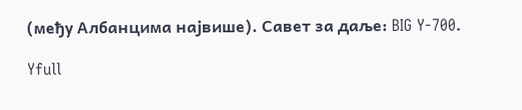(међу Албанцима највише). Савет за даље: BIG Y-700.

Yfull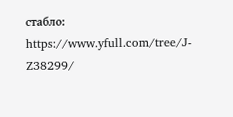стабло: https://www.yfull.com/tree/J-Z38299/